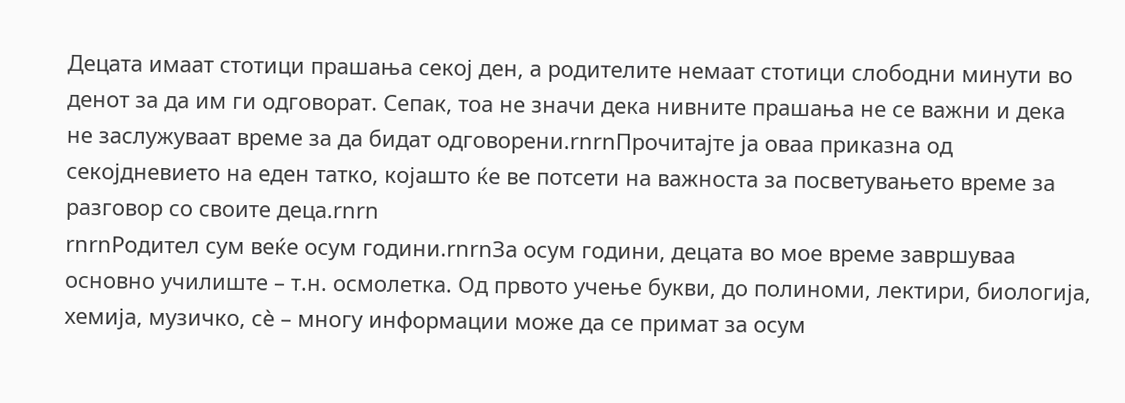Децата имаат стотици прашања секој ден, а родителите немаат стотици слободни минути во денот за да им ги одговорат. Сепак, тоа не значи дека нивните прашања не се важни и дека не заслужуваат време за да бидат одговорени.rnrnПрочитајте ја оваа приказна од секојдневието на еден татко, којашто ќе ве потсети на важноста за посветувањето време за разговор со своите деца.rnrn
rnrnРодител сум веќе осум години.rnrnЗа осум години, децата во мое време завршуваа основно училиште – т.н. осмолетка. Од првото учење букви, до полиноми, лектири, биологија, хемија, музичко, сè – многу информации може да се примат за осум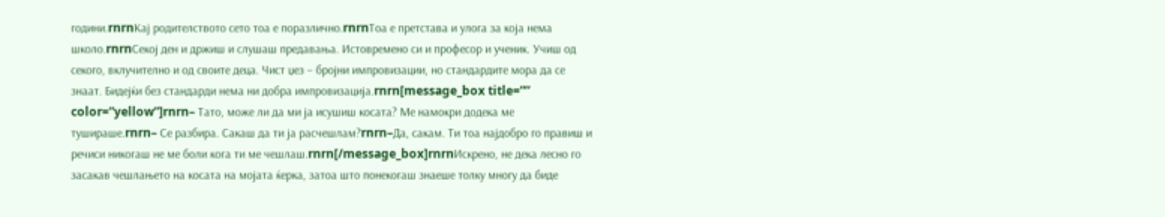години.rnrnКај родителството сето тоа е поразлично.rnrnТоа е претстава и улога за која нема школо.rnrnСекој ден и држиш и слушаш предавања. Истовремено си и професор и ученик. Учиш од секого, вклучително и од своите деца. Чист џез – бројни импровизации, но стандардите мора да се знаат. Бидејќи без стандарди нема ни добра импровизација.rnrn[message_box title=”” color=”yellow”]rnrn– Тато, може ли да ми ја исушиш косата? Ме намокри додека ме тушираше.rnrn– Се разбира. Сакаш да ти ја расчешлам?rnrn–Да, сакам. Ти тоа најдобро го правиш и речиси никогаш не ме боли кога ти ме чешлаш.rnrn[/message_box]rnrnИскрено, не дека лесно го засакав чешлањето на косата на мојата ќерка, затоа што понекогаш знаеше толку многу да биде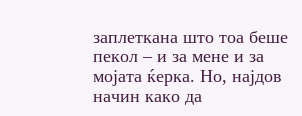заплеткана што тоа беше пекол – и за мене и за мојата ќерка. Но, најдов начин како да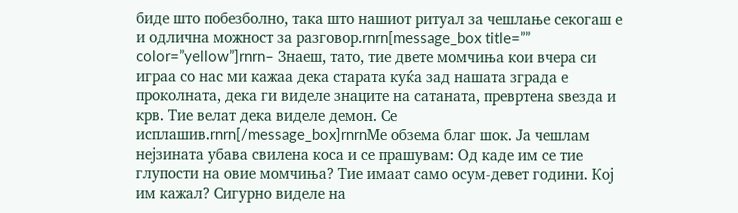биде што побезболно, така што нашиот ритуал за чешлање секогаш е и одлична можност за разговор.rnrn[message_box title=”” color=”yellow”]rnrn– Знаеш, тато, тие двете момчиња кои вчера си играа со нас ми кажаа дека старата куќа зад нашата зграда е проколната, дека ги виделе знаците на сатаната, превртена ѕвезда и крв. Тие велат дека виделе демон. Се исплашив.rnrn[/message_box]rnrnМе обзема благ шок. Ја чешлам нејзината убава свилена коса и се прашувам: Од каде им се тие глупости на овие момчиња? Тие имаат само осум-девет години. Кој им кажал? Сигурно виделе на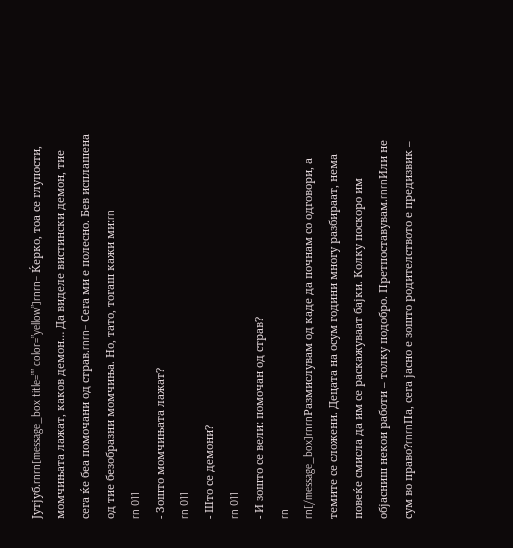Јутјуб.rnrn[message_box title=”” color=”yellow”]rnrn– Ќерко, тоа се глупости, момчињата лажат, каков демон… Да виделе вистински демон, тие сега ќе беа помочани од страв.rnrn– Сега ми е полесно. Бев исплашена од тие безобразни момчиња. Но, тато, тогаш кажи ми:rn
rn 011
- Зошто момчињата лажат?
rn 011
- Што се демони?
rn 011
- И зошто се вели: помочан од страв?
rn
rn[/message_box]rnrnРазмислувам од каде да почнам со одговори, а темите се сложени. Децата на осум години многу разбираат, нема повеќе смисла да им се раскажуваат бајки. Колку поскоро им објасниш некои работи – толку подобро. Претпоставувам.rnrnИли не сум во право?rnrnПа, сега јасно е зошто родителството е предизвик –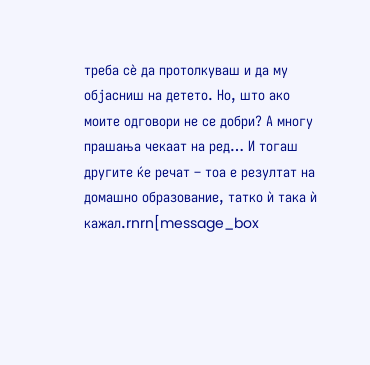треба сѐ да протолкуваш и да му објасниш на детето. Но, што ако моите одговори не се добри? А многу прашања чекаат на ред… И тогаш другите ќе речат – тоа е резултат на домашно образование, татко ѝ така ѝ кажал.rnrn[message_box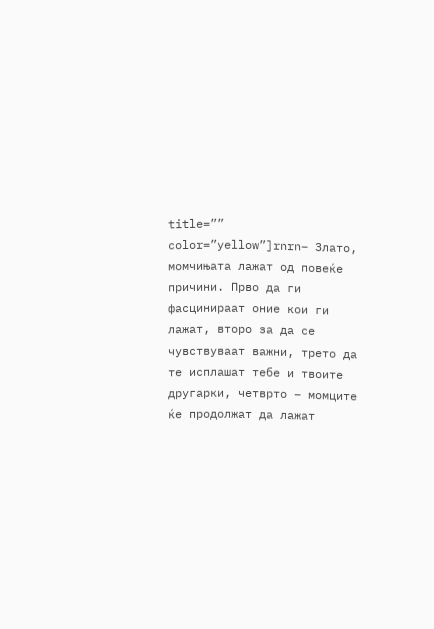title=”” color=”yellow”]rnrn– Злато, момчињата лажат од повеќе причини. Прво да ги фасцинираат оние кои ги лажат, второ за да се чувствуваат важни, трето да те исплашат тебе и твоите другарки, четврто – момците ќе продолжат да лажат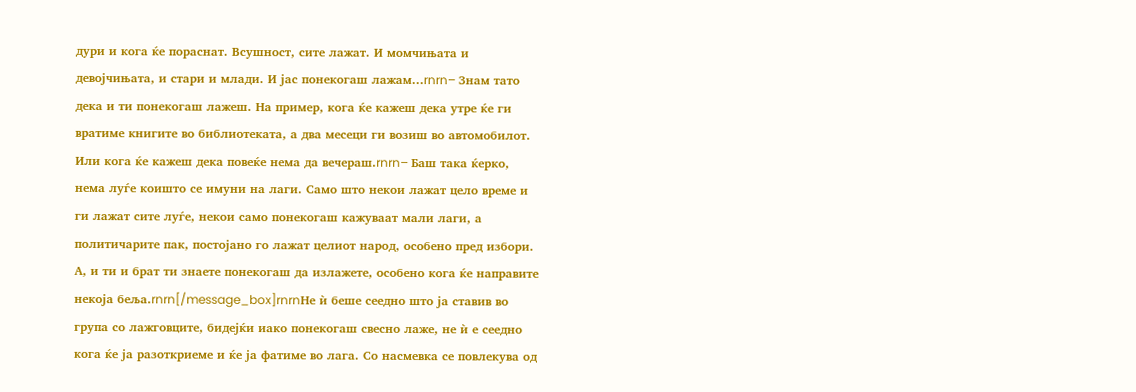дури и кога ќе пораснат. Всушност, сите лажат. И момчињата и девојчињата, и стари и млади. И јас понекогаш лажам…rnrn– Знам тато дека и ти понекогаш лажеш. На пример, кога ќе кажеш дека утре ќе ги вратиме книгите во библиотеката, а два месеци ги возиш во автомобилот. Или кога ќе кажеш дека повеќе нема да вечераш.rnrn– Баш така ќерко, нема луѓе коишто се имуни на лаги. Само што некои лажат цело време и ги лажат сите луѓе, некои само понекогаш кажуваат мали лаги, а политичарите пак, постојано го лажат целиот народ, особено пред избори. А, и ти и брат ти знаете понекогаш да излажете, особено кога ќе направите некоја беља.rnrn[/message_box]rnrnНе ѝ беше сеедно што ја ставив во група со лажговците, бидејќи иако понекогаш свесно лаже, не ѝ е сеедно кога ќе ја разоткриеме и ќе ја фатиме во лага. Со насмевка се повлекува од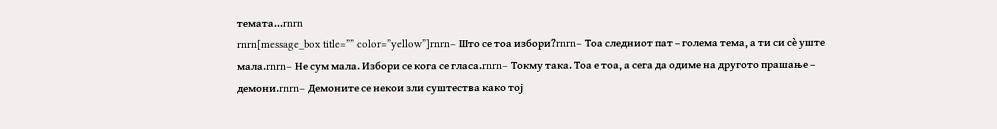темата…rnrn
rnrn[message_box title=”” color=”yellow”]rnrn– Што се тоа избори?rnrn– Тоа следниот пат – голема тема, а ти си сѐ уште мала.rnrn– Не сум мала. Избори се кога се гласа.rnrn– Токму така. Тоа е тоа, а сега да одиме на другото прашање – демони.rnrn– Демоните се некои зли суштества како тој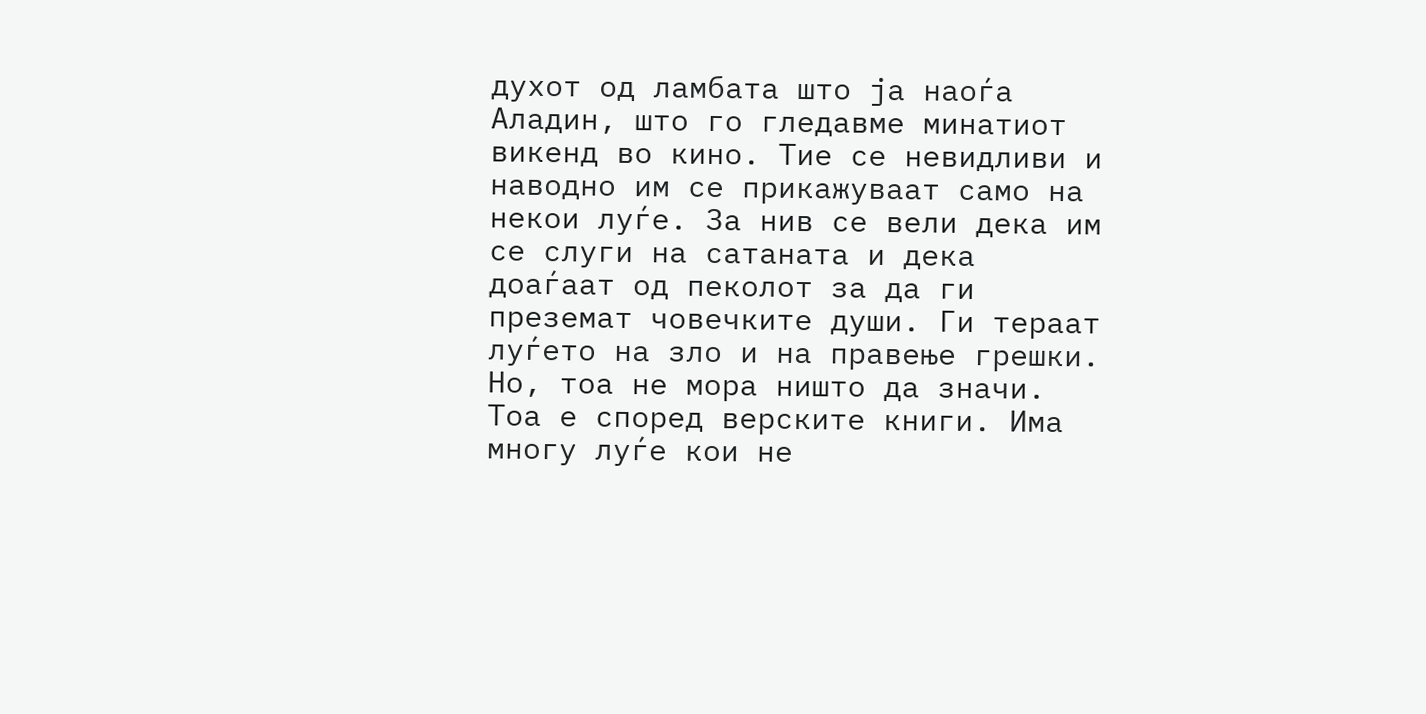духот од ламбата што ја наоѓа Аладин, што го гледавме минатиот викенд во кино. Тие се невидливи и наводно им се прикажуваат само на некои луѓе. За нив се вели дека им се слуги на сатаната и дека доаѓаат од пеколот за да ги преземат човечките души. Ги тераат луѓето на зло и на правење грешки. Но, тоа не мора ништо да значи. Тоа е според верските книги. Има многу луѓе кои не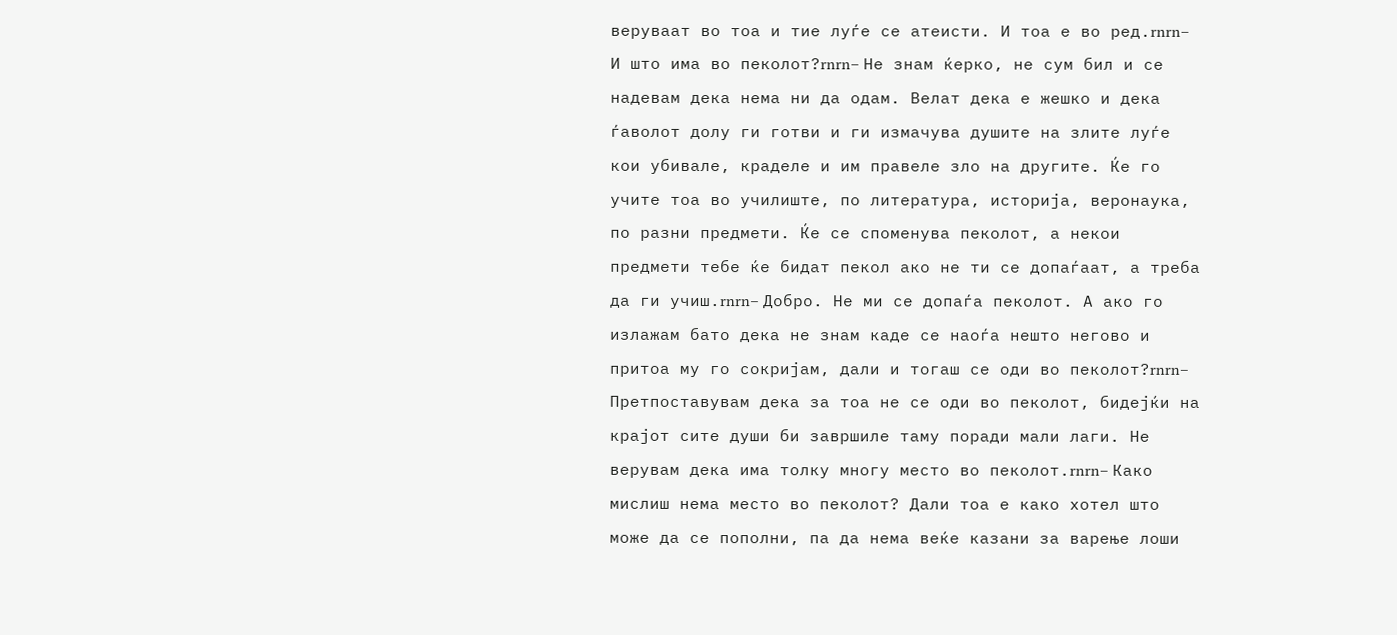веруваат во тоа и тие луѓе се атеисти. И тоа е во ред.rnrn– И што има во пеколот?rnrn– Не знам ќерко, не сум бил и се надевам дека нема ни да одам. Велат дека е жешко и дека ѓаволот долу ги готви и ги измачува душите на злите луѓе кои убивале, краделе и им правеле зло на другите. Ќе го учите тоа во училиште, по литература, историја, веронаука, по разни предмети. Ќе се споменува пеколот, а некои предмети тебе ќе бидат пекол ако не ти се допаѓаат, а треба да ги учиш.rnrn– Добро. Не ми се допаѓа пеколот. А ако го излажам бато дека не знам каде се наоѓа нешто негово и притоа му го сокријам, дали и тогаш се оди во пеколот?rnrn– Претпоставувам дека за тоа не се оди во пеколот, бидејќи на крајот сите души би завршиле таму поради мали лаги. Не верувам дека има толку многу место во пеколот.rnrn– Како мислиш нема место во пеколот? Дали тоа е како хотел што може да се пополни, па да нема веќе казани за варење лоши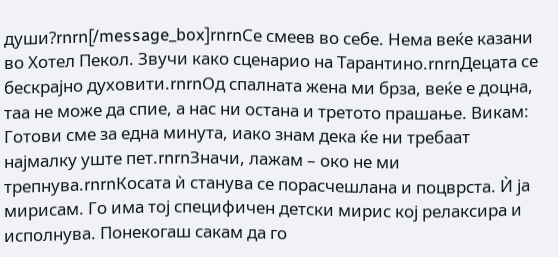души?rnrn[/message_box]rnrnСе смеев во себе. Нема веќе казани во Хотел Пекол. Звучи како сценарио на Тарантино.rnrnДецата се бескрајно духовити.rnrnОд спалната жена ми брза, веќе е доцна, таа не може да спие, а нас ни остана и третото прашање. Викам: Готови сме за една минута, иако знам дека ќе ни требаат најмалку уште пет.rnrnЗначи, лажам – око не ми трепнува.rnrnКосата ѝ станува се порасчешлана и поцврста. Ѝ ја мирисам. Го има тој специфичен детски мирис кој релаксира и исполнува. Понекогаш сакам да го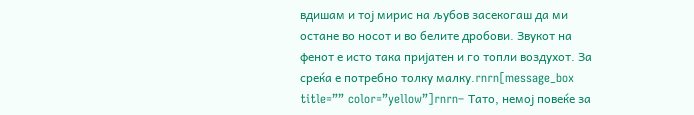вдишам и тој мирис на љубов засекогаш да ми остане во носот и во белите дробови. Звукот на фенот е исто така пријатен и го топли воздухот. За среќа е потребно толку малку.rnrn[message_box title=”” color=”yellow”]rnrn– Тато, немој повеќе за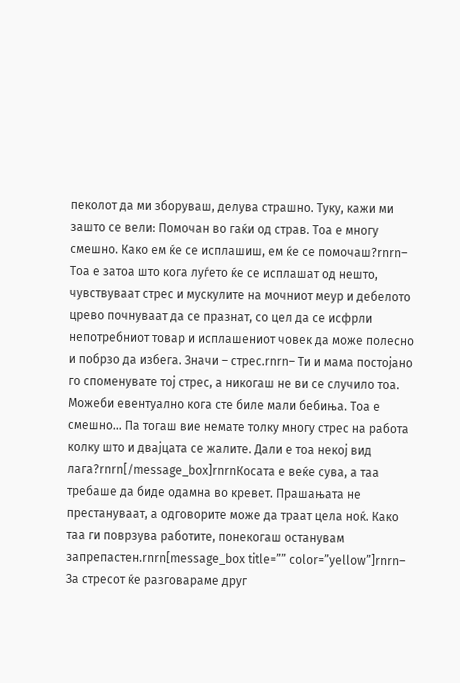пеколот да ми зборуваш, делува страшно. Туку, кажи ми зашто се вели: Помочан во гаќи од страв. Тоа е многу смешно. Како ем ќе се исплашиш, ем ќе се помочаш?rnrn– Тоа е затоа што кога луѓето ќе се исплашат од нешто, чувствуваат стрес и мускулите на мочниот меур и дебелото црево почнуваат да се празнат, со цел да се исфрли непотребниот товар и исплашениот човек да може полесно и побрзо да избега. Значи – стрес.rnrn– Ти и мама постојано го споменувате тој стрес, а никогаш не ви се случило тоа. Можеби евентуално кога сте биле мали бебиња. Тоа е смешно… Па тогаш вие немате толку многу стрес на работа колку што и двајцата се жалите. Дали е тоа некој вид лага?rnrn[/message_box]rnrnКосата е веќе сува, а таа требаше да биде одамна во кревет. Прашањата не престануваат, а одговорите може да траат цела ноќ. Како таа ги поврзува работите, понекогаш останувам запрепастен.rnrn[message_box title=”” color=”yellow”]rnrn– За стресот ќе разговараме друг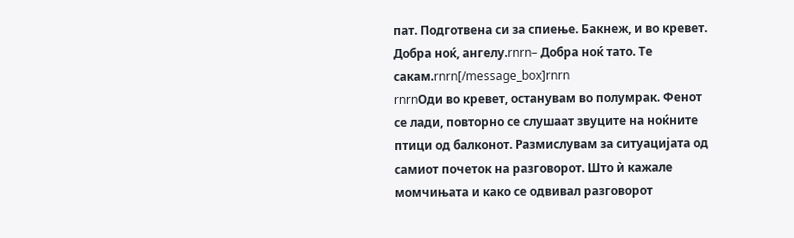пат. Подготвена си за спиење. Бакнеж, и во кревет. Добра ноќ, ангелу.rnrn– Добра ноќ тато. Те сакам.rnrn[/message_box]rnrn
rnrnОди во кревет, останувам во полумрак. Фенот се лади, повторно се слушаат звуците на ноќните птици од балконот. Размислувам за ситуацијата од самиот почеток на разговорот. Што ѝ кажале момчињата и како се одвивал разговорот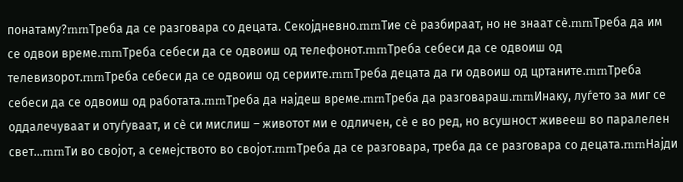понатаму?rnrnТреба да се разговара со децата. Секојдневно.rnrnТие сѐ разбираат, но не знаат сѐ.rnrnТреба да им се одвои време.rnrnТреба себеси да се одвоиш од телефонот.rnrnТреба себеси да се одвоиш од телевизорот.rnrnТреба себеси да се одвоиш од сериите.rnrnТреба децата да ги одвоиш од цртаните.rnrnТреба себеси да се одвоиш од работата.rnrnТреба да најдеш време.rnrnТреба да разговараш.rnrnИнаку, луѓето за миг се оддалечуваат и отуѓуваат, и сѐ си мислиш – животот ми е одличен, сè е во ред, но всушност живееш во паралелен свет…rnrnТи во својот, а семејството во својот.rnrnТреба да се разговара, треба да се разговара со децата.rnrnНајди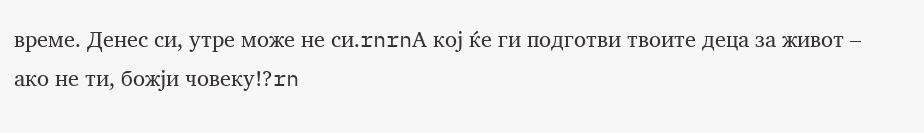време. Денес си, утре може не си.rnrnА кој ќе ги подготви твоите деца за живот – ако не ти, божји човеку!?rn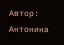Автор: Антонина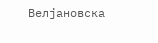Велјановска